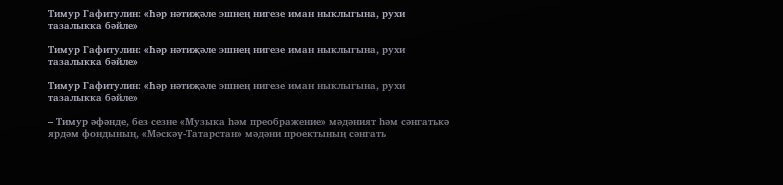Тимур Гафитулин: «Һәр нәтиҗәле эшнең нигезе иман ныклыгына, рухи тазалыкка бәйле»

Тимур Гафитулин: «Һәр нәтиҗәле эшнең нигезе иман ныклыгына, рухи тазалыкка бәйле»

Тимур Гафитулин: «Һәр нәтиҗәле эшнең нигезе иман ныклыгына, рухи тазалыкка бәйле»

– Тимур әфәнде, без сезне «Музыка һәм преображение» мәдәният һәм сәнгатькә ярдәм фондының, «Мәскәү-Татарстан» мәдәни проектының сәнгать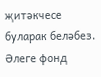җитәкчесе буларак беләбез. Әлеге фонд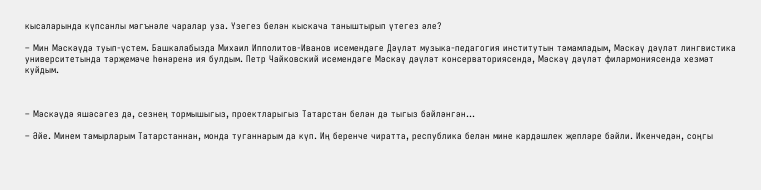кысаларында күпсанлы мәгънәле чаралар уза. Үзегез белән кыскача таныштырып үтегез әле?

– Мин Мәскәүдә туып-үстем. Башкалабызда Михаил Ипполитов-Иванов исемендәге Дәүләт музыка-педагогия институтын тәмамладым, Мәскәү дәүләт лингвистика университетында тәрҗемәче һөнәренә ия булдым. Петр Чайковский исемендәге Мәскәү дәүләт консерваториясендә, Мәскәү дәүләт филармониясендә хезмәт куйдым.



– Мәскәүдә яшәсәгез дә, сезнең тормышыгыз, проектларыгыз Татарстан белән дә тыгыз бәйләнгән…

– Әйе. Минем тамырларым Татарстаннан, монда туганнарым да күп. Иң беренче чиратта, республика белән мине кардәшлек җепләре бәйли. Икенчедән, соңгы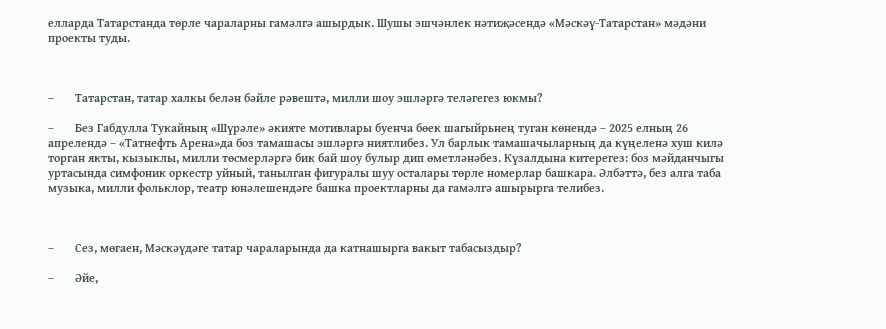елларда Татарстанда төрле чараларны гамәлгә ашырдык. Шушы эшчәнлек нәтиҗәсендә «Мәскәү-Татарстан» мәдәни проекты туды.



–       Татарстан, татар халкы белән бәйле рәвештә, милли шоу эшләргә теләгегез юкмы?

–       Без Габдулла Тукайның «Шүрәле» әкияте мотивлары буенча бөек шагыйрьнең туган көнендә – 2025 елның 26 апрелендә – «Татнефть Арена»да боз тамашасы эшләргә ниятлибез. Ул барлык тамашачыларның да күңеленә хуш килә торган якты, кызыклы, милли төсмерләргә бик бай шоу булыр дип өметләнәбез. Күзалдына китерегез: боз мәйданчыгы уртасында симфоник оркестр уйный, танылган фигуралы шуу осталары төрле номерлар башкара. Әлбәттә, без алга таба музыка, милли фольклор, театр юнәлешендәге башка проектларны да гамәлгә ашырырга телибез.



–       Сез, мөгаен, Мәскәүдәге татар чараларында да катнашырга вакыт табасыздыр?

–       Әйе,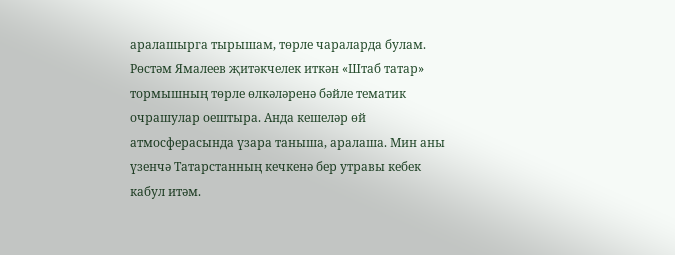аралашырга тырышам, төрле чараларда булам. Рөстәм Ямалеев җитәкчелек иткән «Штаб татар» тормышның төрле өлкәләренә бәйле тематик очрашулар оештыра. Анда кешеләр өй атмосферасында үзара таныша, аралаша. Мин аны үзенчә Татарстанның кечкенә бер утравы кебек кабул итәм.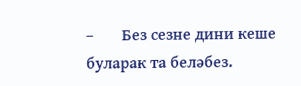–       Без сезне дини кеше буларак та беләбез.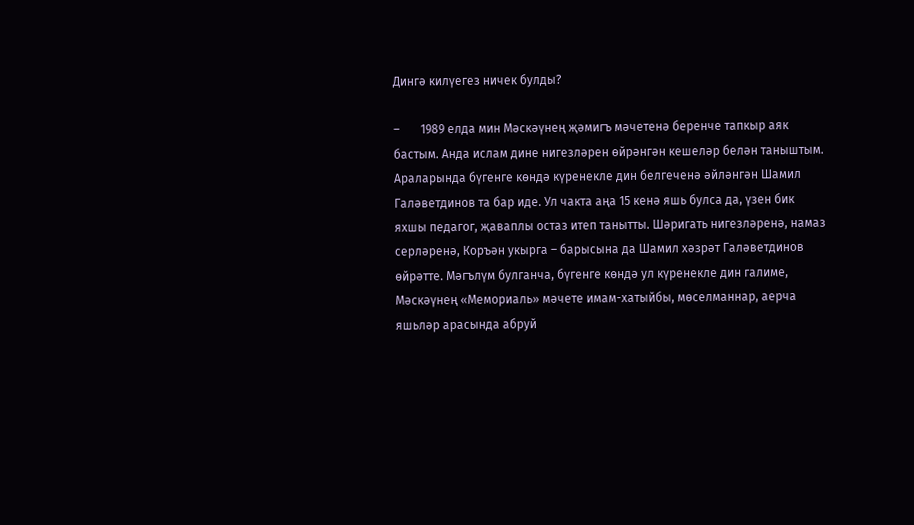Дингә килүегез ничек булды?

–       1989 елда мин Мәскәүнең җәмигъ мәчетенә беренче тапкыр аяк бастым. Анда ислам дине нигезләрен өйрәнгән кешеләр белән таныштым. Араларында бүгенге көндә күренекле дин белгеченә әйләнгән Шамил Галәветдинов та бар иде. Ул чакта аңа 15 кенә яшь булса да, үзен бик яхшы педагог, җаваплы остаз итеп танытты. Шәригать нигезләренә, намаз серләренә, Коръән укырга – барысына да Шамил хәзрәт Галәветдинов өйрәтте. Мәгълүм булганча, бүгенге көндә ул күренекле дин галиме, Мәскәүнең «Мемориаль» мәчете имам-хатыйбы, мөселманнар, аерча яшьләр арасында абруй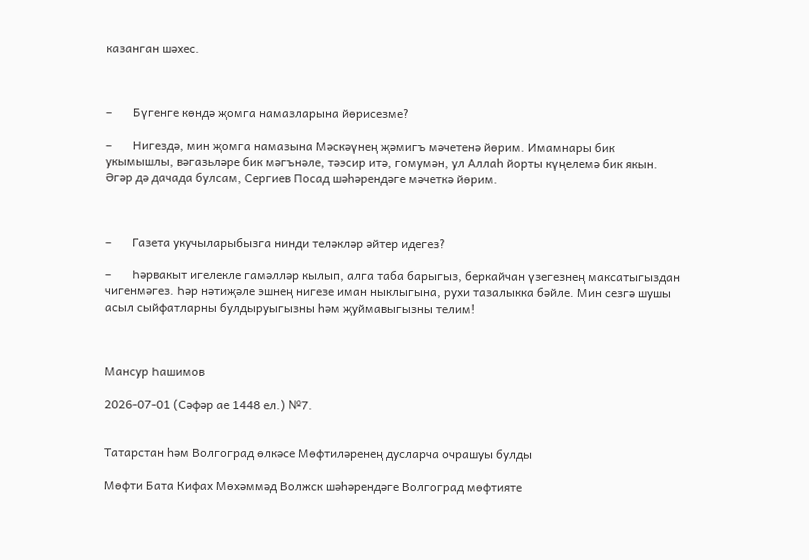казанган шәхес.



–       Бүгенге көндә җомга намазларына йөрисезме?

–       Нигездә, мин җомга намазына Мәскәүнең җәмигъ мәчетенә йөрим. Имамнары бик укымышлы, вәгазьләре бик мәгънәле, тәэсир итә, гомумән, ул Аллаһ йорты күңелемә бик якын. Әгәр дә дачада булсам, Сергиев Посад шәһәрендәге мәчеткә йөрим.



–       Газета укучыларыбызга нинди теләкләр әйтер идегез?

–       Һәрвакыт игелекле гамәлләр кылып, алга таба барыгыз, беркайчан үзегезнең максатыгыздан чигенмәгез. Һәр нәтиҗәле эшнең нигезе иман ныклыгына, рухи тазалыкка бәйле. Мин сезгә шушы асыл сыйфатларны булдыруыгызны һәм җуймавыгызны телим!



Мансур Һашимов

2026-07-01 (Сәфәр ае 1448 ел.) №7.


Татарстан һәм Волгоград өлкәсе Мөфтиләренең дусларча очрашуы булды

Мөфти Бата Кифах Мөхәммәд Волжск шәһәрендәге Волгоград мөфтияте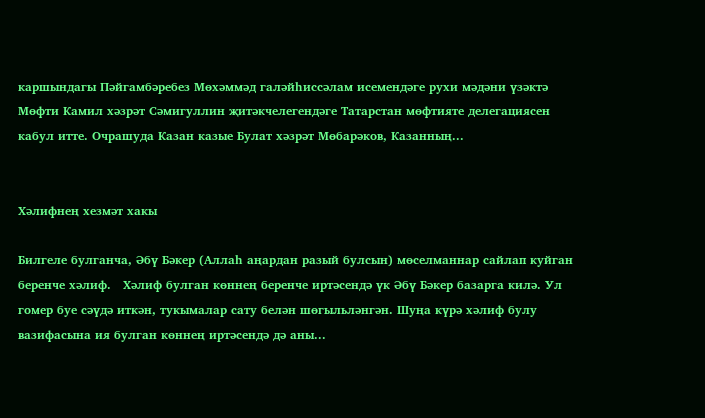каршындагы Пәйгамбәребез Мөхәммәд галәйһиссәлам исемендәге рухи мәдәни үзәктә Мөфти Камил хәзрәт Сәмигуллин җитәкчелегендәге Татарстан мөфтияте делегациясен кабул итте. Очрашуда Казан казые Булат хәзрәт Мөбарәков, Казанның...


Хәлифнең хезмәт хакы

Билгеле булганча, Әбү Бәкер (Аллаһ аңардан разый булсын) мөселманнар сайлап куйган беренче хәлиф.   Хәлиф булган көннең беренче иртәсендә үк Әбү Бәкер базарга килә. Ул гомер буе сәүдә иткән, тукымалар сату белән шөгыльләнгән. Шуңа күрә хәлиф булу вазифасына ия булган көннең иртәсендә дә аны...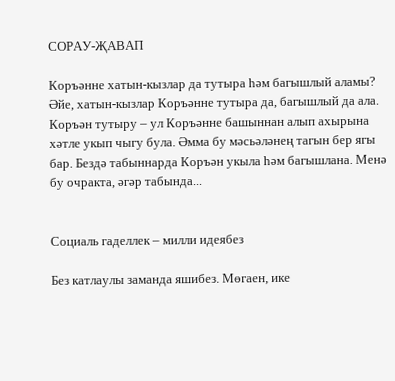СОРАУ-ҖАВАП

Коръәнне хатын-кызлар да тутыра һәм багышлый аламы? Әйе, хатын-кызлар Коръәнне тутыра да, багышлый да ала. Коръән тутыру – ул Коръәнне башыннан алып ахырына хәтле укып чыгу була. Әмма бу мәсьәләнең тагын бер ягы бар. Бездә табыннарда Коръән укыла һәм багышлана. Менә бу очракта, әгәр табында...


Социаль гаделлек – милли идеябез

Без катлаулы заманда яшибез. Мөгаен, ике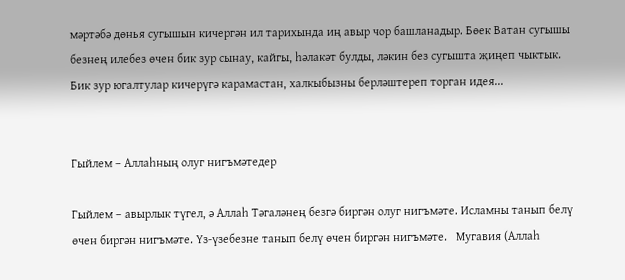мәртәбә дөнья сугышын кичергән ил тарихында иң авыр чор башланадыр. Бөек Ватан сугышы безнең илебез өчен бик зур сынау, кайгы, һәлакәт булды, ләкин без сугышта җиңеп чыктык.   Бик зур югалтулар кичерүгә карамастан, халкыбызны берләштереп торган идея...


Гыйлем – Аллаһның олуг нигъмәтедер

Гыйлем – авырлык түгел, ә Аллаһ Тәгаләнең безгә биргән олуг нигъмәте. Исламны танып белү өчен биргән нигъмәте. Үз-үзебезне танып белү өчен биргән нигъмәте.   Мугавия (Аллаһ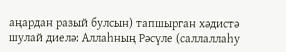аңардан разый булсын) тапшырган хәдистә шулай диелә: Аллаһның Рәсүле (саллаллаһу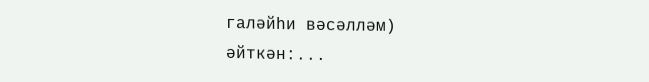галәйһи вәсәлләм) әйткән:...